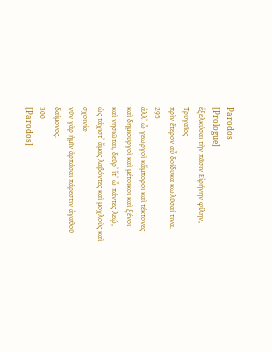Parodos
[Prologue]
ἐξελκύσαι τὴν πᾶσιν Εἰρήνην φίλην,
Τρυγαῖος
πρὶν ἕτερον αὖ δοίδυκα κωλῦσαί τινα.
295
ἀλλʼ ὦ γεωργοὶ κἄμποροι καὶ τέκτονες
καὶ δημιουργοὶ καὶ μέτοικοι καὶ ξένοι
καὶ νησιῶται, δεῦρʼ ἴτʼ ὦ πάντες λεῴ,
ὡς τάχιστʼ ἄμας λαβόντες καὶ μοχλοὺς καὶ σχοινία·
νῦν γὰρ ἡμῖν ἁρπάσαι πάρεστιν ἀγαθοῦ δαίμονος.
300
[Parodos]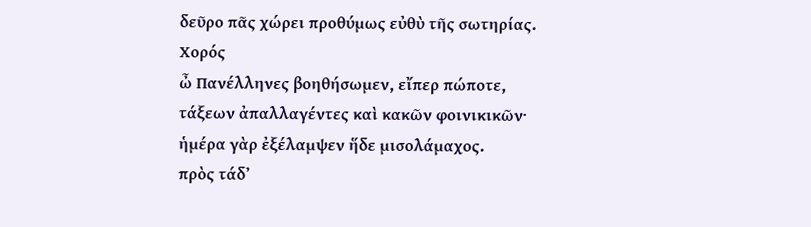δεῦρο πᾶς χώρει προθύμως εὐθὺ τῆς σωτηρίας.
Χορός
ὦ Πανέλληνες βοηθήσωμεν, εἴπερ πώποτε,
τάξεων ἀπαλλαγέντες καὶ κακῶν φοινικικῶν·
ἡμέρα γὰρ ἐξέλαμψεν ἥδε μισολάμαχος.
πρὸς τάδʼ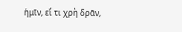ἡμῖν, εἴ τι χρὴ δρᾶν,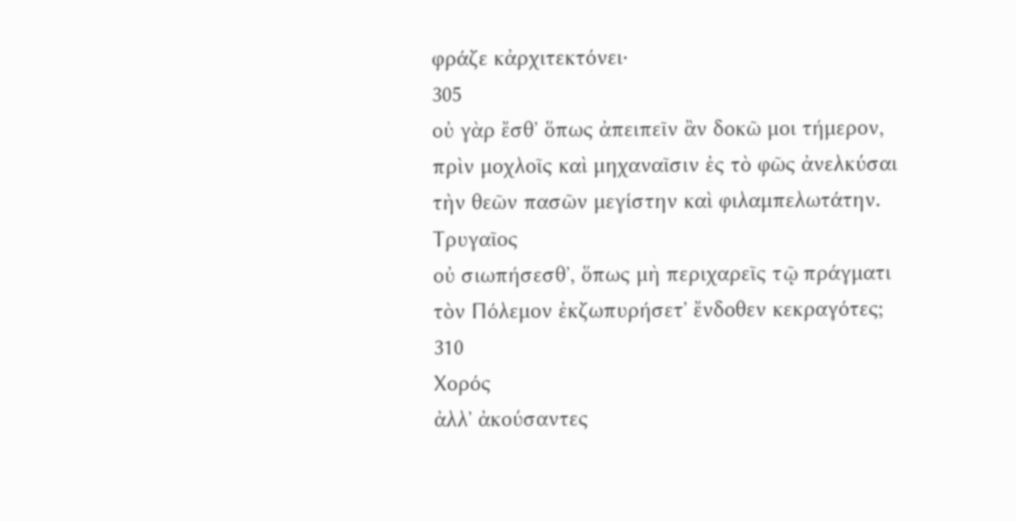φράζε κἀρχιτεκτόνει·
305
οὐ γὰρ ἔσθʼ ὅπως ἀπειπεῖν ἂν δοκῶ μοι τήμερον,
πρὶν μοχλοῖς καὶ μηχαναῖσιν ἐς τὸ φῶς ἀνελκύσαι
τὴν θεῶν πασῶν μεγίστην καὶ φιλαμπελωτάτην.
Τρυγαῖος
οὐ σιωπήσεσθʼ, ὅπως μὴ περιχαρεῖς τῷ πράγματι
τὸν Πόλεμον ἐκζωπυρήσετʼ ἔνδοθεν κεκραγότες;
310
Χορός
ἀλλʼ ἀκούσαντες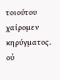τοιούτου χαίρομεν κηρύγματος.
οὐ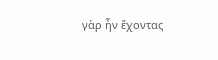γὰρ ἦν ἔχοντας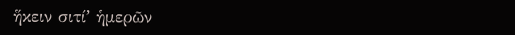ἥκειν σιτίʼ ἡμερῶν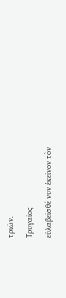τριῶν.
Τρυγαῖος
εὐλαβεῖσθέ νυν ἐκεῖνον τὸν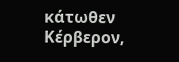κάτωθεν Κέρβερον,